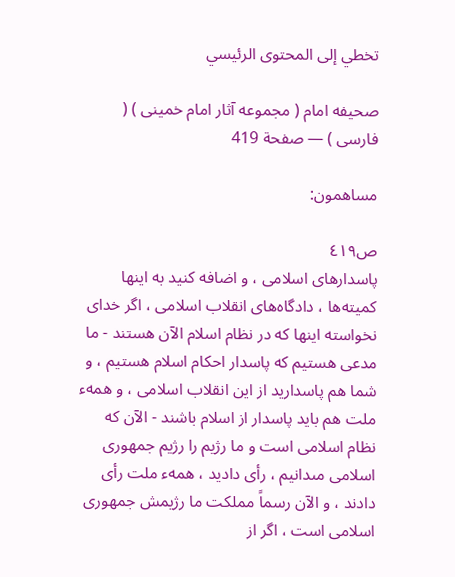تخطي إلى المحتوى الرئيسي

صحيفه امام ( مجموعه آثار امام خمينى ) ( فارسى ) — صفحة 419

مساهمون:

ص٤١٩
پاسدارهاى اسلامى ، و اضافه كنيد به اينها كميته‌ها ، دادگاه‌هاى انقلاب اسلامى ، اگر خداى نخواسته اينها كه در نظام اسلام الآن هستند - ما مدعى هستيم كه پاسدار احكام اسلام هستيم ، و شما هم پاسداريد از اين انقلاب اسلامى ، و همهء ملت هم بايد پاسدار از اسلام باشند - الآن كه نظام اسلامى است و ما رژيم را رژيم جمهورى اسلامى مىدانيم ، رأى داديد ، همهء ملت رأى دادند ، و الآن رسماً مملكت ما رژيمش جمهورى اسلامى است ، اگر از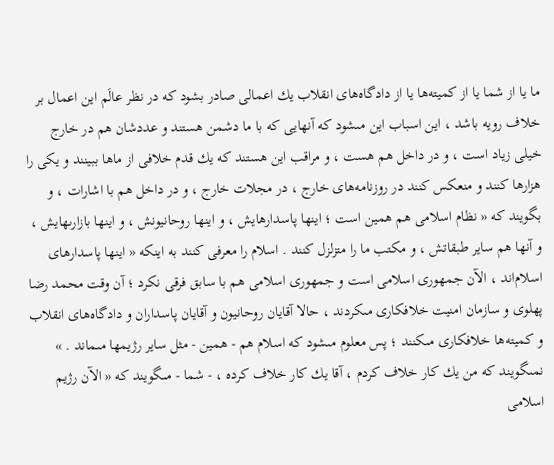ما يا از شما يا از كميته‌ها يا از دادگاه‌هاى انقلاب يك اعمالى صادر بشود كه در نظر عالَم اين اعمال بر خلاف رويه باشد ، اين اسباب اين مىشود كه آنهايى كه با ما دشمن هستند و عددشان هم در خارج خيلى زياد است ، و در داخل هم هست ، و مراقب اين هستند كه يك قدم خلافى از ماها ببينند و يكى را هزارها كنند و منعكس كنند در روزنامه‌هاى خارج ، در مجلات خارج ، و در داخل هم با اشارات ، و بگويند كه « نظام اسلامى هم همين است ؛ اينها پاسدارهايش ، و اينها روحانيونش ، و اينها بازارىهايش ، و آنها هم ساير طبقاتش ، و مكتب ما را متزلزل كنند . اسلام را معرفى كنند به اينكه « اينها پاسدارهاى اسلام‌اند ، الآن جمهورى اسلامى است و جمهورى اسلامى هم با سابق فرقى نكرد ؛ آن وقت محمد رضا پهلوى و سازمان امنيت خلافكارى مىكردند ، حالا آقايان روحانيون و آقايان پاسداران و دادگاه‌هاى انقلاب و كميته‌ها خلافكارى مىكنند ؛ پس معلوم مىشود كه اسلام هم - همين - مثل ساير رژيمها مىماند . » نمىگويند كه من يك كار خلاف كردم ، آقا يك كار خلاف كرده ، - شما - مىگويند كه « الآن رژيم اسلامى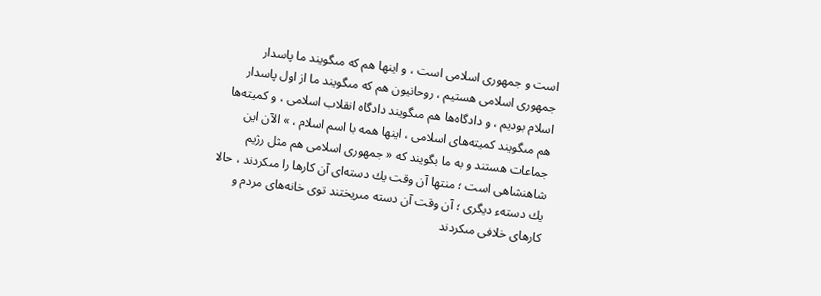است و جمهورى اسلامى است ، و اينها هم كه مىگويند ما پاسدار جمهورى اسلامى هستيم ، روحانيون هم كه مىگويند ما از اول پاسدار اسلام بوديم ، و دادگاه‌ها هم مىگويند دادگاه انقلاب اسلامى ، و كميته‌ها هم مىگويند كميته‌هاى اسلامى ، اينها همه با اسم اسلام ، » الآن اين جماعات هستند و به ما بگويند كه « جمهورى اسلامى هم مثل رژيم شاهنشاهى است ؛ منتها آن وقت يك دسته‌اى آن كارها را مىكردند ، حالا يك دستهء ديگرى ؛ آن وقت آن دسته مىريختند توى خانه‌هاى مردم و كارهاى خلافى مىكردند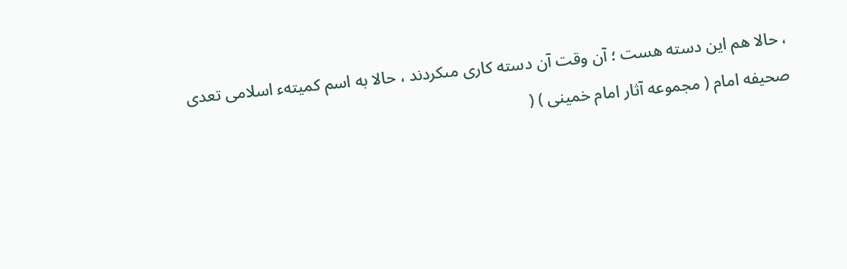، حالا هم اين دسته هست ؛ آن وقت آن دسته كارى مىكردند ، حالا به اسم كميتهء اسلامى تعدى
صحيفه امام ( مجموعه آثار امام خمينى ) (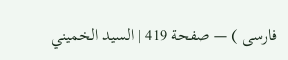فارسى ) — صفحة 419 | السيد الخميني